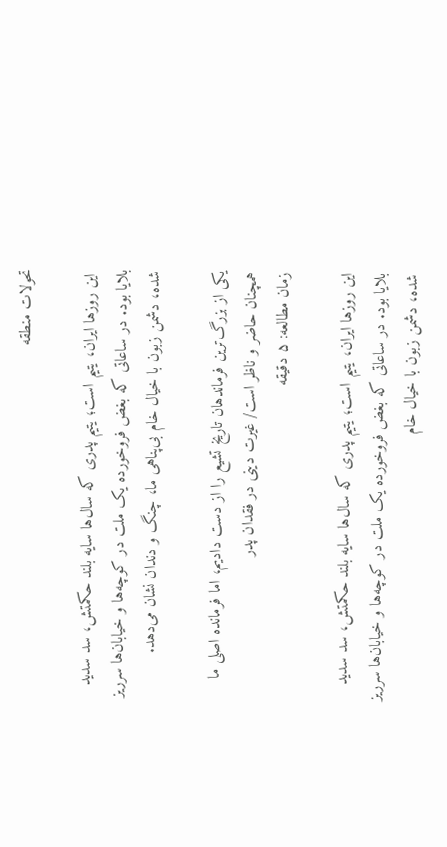تحولات منطقه

 این روزها ایران، یتیم است؛ یتیم پدری که سال‌ها سایه‌ بلند حکمتش، سد سدید بلایا بود. در ساعاتی که بغض فروخورده یک ملت در کوچه‌ها و خیابان‌ها سرریز شده، دشمن زبون با خیال خام بی‌پناهی ما، چنگ و دندان نشان می‌دهد.

یکی از بزرگ‌ترین فرماندهان تاریخ تشیع را از دست دادیم، اما فرمانده اصلی ما همچنان حاضر و ناظر است/ غیرت دینی در فقدان پدر
زمان مطالعه: ۵ دقیقه

این روزها ایران، یتیم است؛ یتیم پدری که سال‌ها سایه‌ بلند حکمتش، سد سدید بلایا بود. در ساعاتی که بغض فروخورده یک ملت در کوچه‌ها و خیابان‌ها سرریز شده، دشمن زبون با خیال خام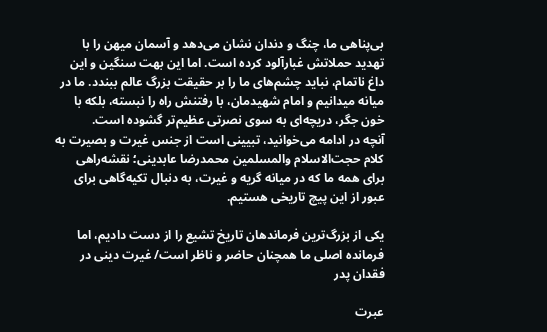بی‌پناهی ما، چنگ و دندان نشان می‌دهد و آسمان میهن را با تهدید حملاتش غبارآلود کرده است. اما این بهت سنگین و این داغ ناتمام، نباید چشم‌های ما را بر حقیقت بزرگ عالم ببندد. ما در میانه میدانیم و امام شهیدمان، با رفتنش راه را نبسته، بلکه با خون جگر، دریچه‌ای به سوی نصرتی عظیم‌تر گشوده است.
آنچه در ادامه می‌خوانید، تبیینی است از جنس غیرت و بصیرت به کلام حجت‌الاسلام والمسلمین محمدرضا عابدینی؛ نقشه‌راهی برای همه‌ ما که در میانه گریه و غیرت، به دنبال تکیه‌گاهی برای عبور از این پیچ تاریخی هستیم.

یکی از بزرگ‌ترین فرماندهان تاریخ تشیع را از دست دادیم، اما فرمانده اصلی ما همچنان حاضر و ناظر است/ غیرت دینی در فقدان پدر

عبرت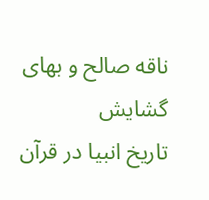ناقه صالح و بهای گشایش
تاریخ انبیا در قرآن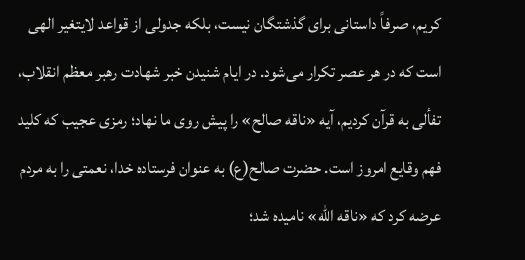کریم، صرفاً داستانی برای گذشتگان نیست، بلکه جدولی از قواعد لایتغیر الهی است که در هر عصر تکرار می‌شود. در ایام شنیدن خبر شهادت رهبر معظم انقلاب، تفألی به قرآن کردیم، آیه «ناقه صالح» را پیش روی ما نهاد؛ رمزی عجیب که کلید فهم وقایع امروز است. حضرت صالح(ع) به عنوان فرستاده خدا، نعمتی را به مردم عرضه کرد که «ناقه الله» نامیده شد؛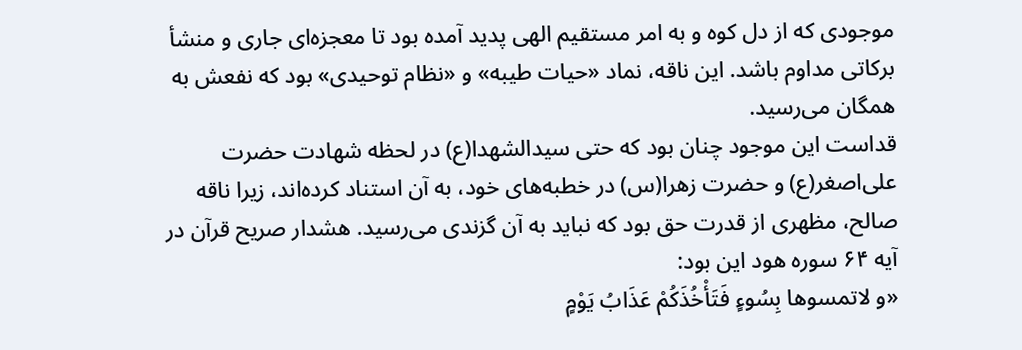موجودی که از دل کوه و به امر مستقیم الهی پدید آمده بود تا معجزه‌ای جاری و منشأ برکاتی مداوم باشد. این ناقه، نماد «حیات طیبه» و «نظام توحیدی» بود که نفعش به همگان می‌رسید.
قداست این موجود چنان بود که حتی سیدالشهدا(ع) در لحظه شهادت حضرت علی‌اصغر(ع) و حضرت زهرا(س) در خطبه‌های خود، به آن استناد کرده‌اند، زیرا ناقه صالح، مظهری از قدرت حق بود که نباید به آن گزندی می‌رسید. هشدار صریح قرآن در آیه ۶۴ سوره هود این بود:
«و لاتمسوها بِسُوءٍ فَتَأْخُذَکُمْ عَذَابُ یَوْمٍ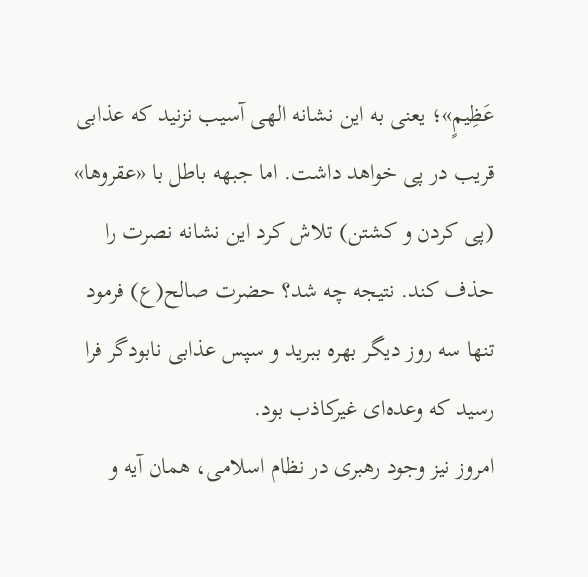عَظِیمٍ»؛ یعنی به این نشانه الهی آسیب نزنید که عذابی قریب در پی خواهد داشت. اما جبهه باطل با «عقروها» (پی کردن و کشتن) تلاش کرد این نشانه نصرت را حذف کند. نتیجه چه شد؟ حضرت صالح(ع) فرمود تنها سه روز دیگر بهره ببرید و سپس عذابی نابودگر فرا رسید که وعده‌ای غیرکاذب بود.
امروز نیز وجود رهبری در نظام اسلامی، همان آیه و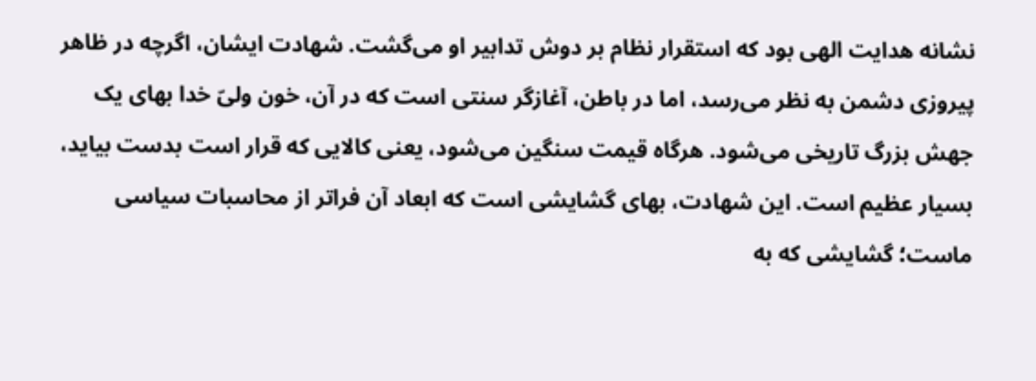نشانه هدایت الهی بود که استقرار نظام بر دوش تدابیر او می‌گشت. شهادت ایشان، اگرچه در ظاهر پیروزی دشمن به نظر می‌رسد، اما در باطن، آغازگر سنتی است که در آن، خون ولیّ خدا بهای یک جهش بزرگ تاریخی می‌شود. هرگاه قیمت سنگین می‌شود، یعنی کالایی که قرار است بدست بیاید، بسیار عظیم است. این شهادت، بهای گشایشی است که ابعاد آن فراتر از محاسبات سیاسی ماست؛ گشایشی که به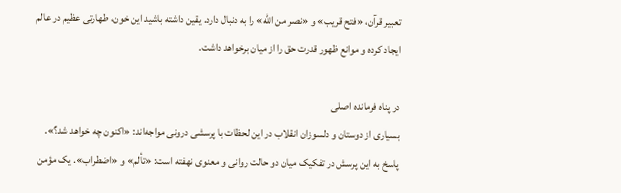تعبیر قرآن، «فتح قریب» و «نصر من الله» را به دنبال دارد. یقین داشته باشید این خون، طهارتی عظیم در عالم ایجاد کرده و موانع ظهور قدرت حق را از میان برخواهد داشت.

در پناه فرمانده اصلی
بسیاری از دوستان و دلسوزان انقلاب در این لحظات با پرسشی درونی مواجه‌اند: «اکنون چه خواهد شد؟». پاسخ به این پرسش در تفکیک میان دو حالت روانی و معنوی نهفته است: «تألم» و «اضطراب». یک مؤمن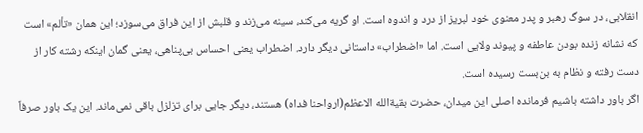انقلابی، در سوگ رهبر و پدر معنوی خود لبریز از درد و اندوه است. او گریه می‌کند، سینه می‌زند و قلبش از این فراق می‌سوزد؛ این همان «تألم» است که نشانه زنده بودن عاطفه و پیوند ولایی است. اما «اضطراب» داستانی دیگر دارد. اضطراب یعنی احساس بی‌پناهی، یعنی گمان اینکه رشته کار از دست رفته و نظام به بن‌بست رسیده است.
اگر باور داشته باشیم فرمانده اصلی این میدان، حضرت بقیةالله الاعظم(ارواحنا فداه) هستند، دیگر جایی برای تزلزل باقی نمی‌ماند. این یک باور صرفاً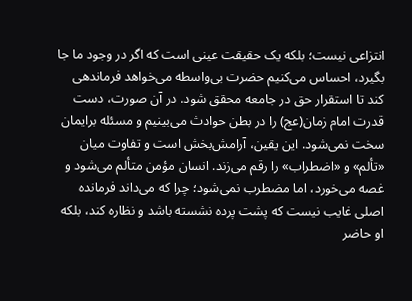انتزاعی نیست؛ بلکه یک حقیقت عینی است که اگر در وجود ما جا بگیرد، احساس می‌کنیم حضرت بی‌واسطه می‌خواهد فرماندهی کند تا استقرار حق در جامعه محقق شود. در آن صورت، دست قدرت امام زمان(عج) را در بطن حوادث می‌بینیم و مسئله برایمان سخت نمی‌شود. این یقین، آرامش‌بخش است و تفاوت میان «تألم» و «اضطراب» را رقم می‌زند. انسان مؤمن متألم می‌شود و غصه می‌خورد، اما مضطرب نمی‌شود؛ چرا که می‌داند فرمانده اصلی غایب نیست که پشت پرده نشسته باشد و نظاره کند، بلکه او حاضر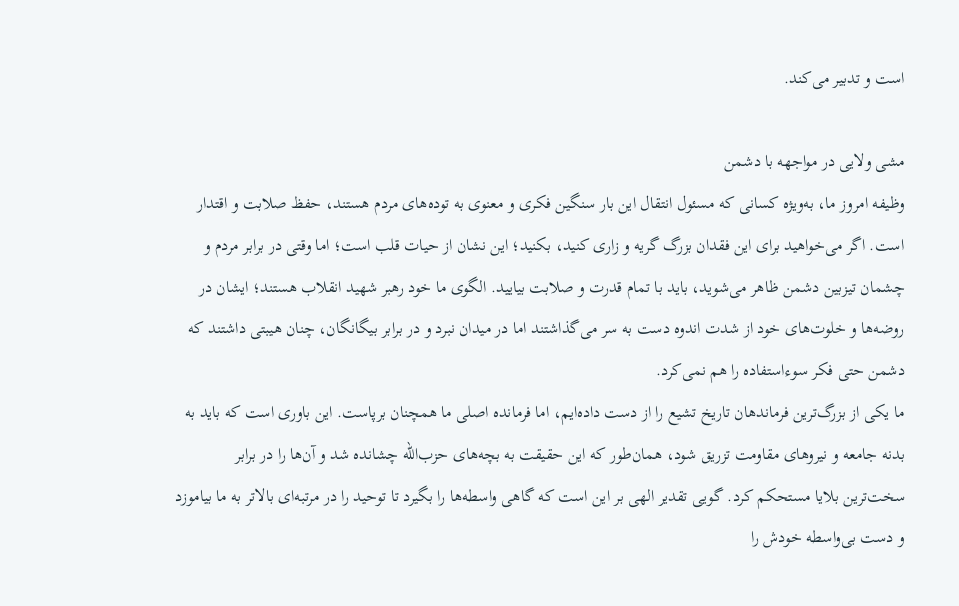است و تدبیر می‌کند.

مشی ولایی در مواجهه با دشمن
وظیفه امروز ما، به‌ویژه کسانی که مسئول انتقال این بار سنگین فکری و معنوی به توده‌های مردم هستند، حفظ صلابت و اقتدار است. اگر می‌خواهید برای این فقدان بزرگ گریه و زاری کنید، بکنید؛ این نشان از حیات قلب است؛ اما وقتی در برابر مردم و چشمان تیزبین دشمن ظاهر می‌شوید، باید با تمام قدرت و صلابت بیایید. الگوی ما خود رهبر شهید انقلاب هستند؛ ایشان در روضه‌ها و خلوت‌های خود از شدت اندوه دست به سر می‌گذاشتند اما در میدان نبرد و در برابر بیگانگان، چنان هیبتی داشتند که دشمن حتی فکر سوءاستفاده را هم نمی‌کرد.
ما یکی از بزرگ‌ترین فرماندهان تاریخ تشیع را از دست داده‌ایم، اما فرمانده اصلی ما همچنان برپاست. این باوری است که باید به بدنه جامعه و نیروهای مقاومت تزریق شود، همان‌طور که این حقیقت به بچه‌های حزب‌الله چشانده شد و آن‌ها را در برابر سخت‌ترین بلایا مستحکم کرد. گویی تقدیر الهی بر این است که گاهی واسطه‌ها را بگیرد تا توحید را در مرتبه‌ای بالاتر به ما بیاموزد و دست بی‌واسطه خودش را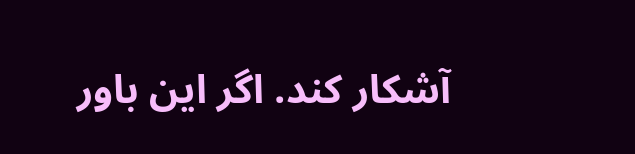آشکار کند. اگر این باور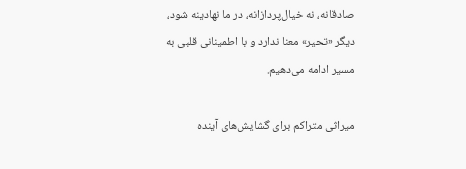صادقانه، نه خیال‌پردازانه، در ما نهادینه شود، دیگر «تحیر» معنا ندارد و با اطمینانی قلبی به مسیر ادامه می‌دهیم.

میراثی متراکم برای گشایش‌های آینده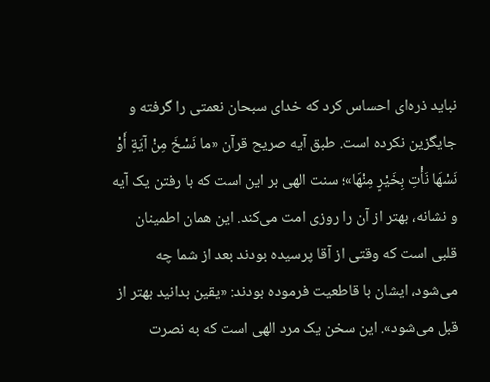نباید ذره‌ای احساس کرد که خدای سبحان نعمتی را گرفته و جایگزین نکرده است. طبق آیه صریح قرآن «ما نَسْخَ مِنْ آیَةٍ أَوْ نَسْهَا نَأْتِ بِخَیْرٍ مِنْهَا»؛ سنت الهی بر این است که با رفتن یک آیه و نشانه، بهتر از آن را روزی امت می‌کند. این همان اطمینان قلبی است که وقتی از آقا پرسیده بودند بعد از شما چه می‌شود، ایشان با قاطعیت فرموده بودند: «یقین بدانید بهتر از قبل می‌شود». این سخن یک مرد الهی است که به نصرت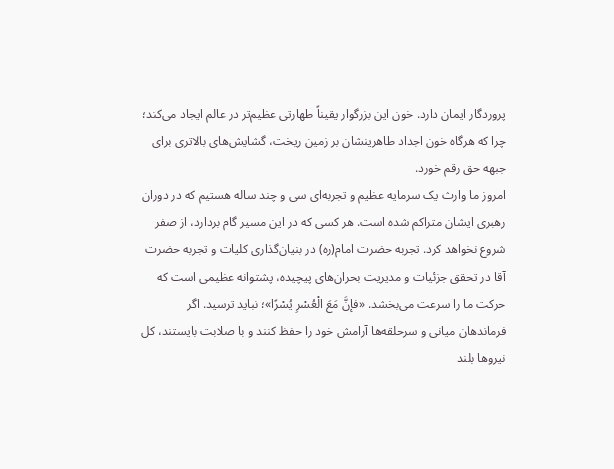پروردگار ایمان دارد. خون این بزرگوار یقیناً طهارتی عظیم‌تر در عالم ایجاد می‌کند؛ چرا که هرگاه خون اجداد طاهرینشان بر زمین ریخت، گشایش‌های بالاتری برای جبهه حق رقم خورد.
امروز ما وارث یک سرمایه عظیم و تجربه‌ای سی و چند ساله هستیم که در دوران رهبری ایشان متراکم شده است. هر کسی که در این مسیر گام بردارد، از صفر شروع نخواهد کرد. تجربه حضرت امام(ره) در بنیان‌گذاری کلیات و تجربه حضرت آقا در تحقق جزئیات و مدیریت بحران‌های پیچیده، پشتوانه عظیمی است که حرکت ما را سرعت می‌بخشد. «فإنَّ مَعَ الْعُسْرِ یُسْرًا»؛ نباید ترسید. اگر فرماندهان میانی و سرحلقه‌ها آرامش خود را حفظ کنند و با صلابت بایستند، کل نیروها بلند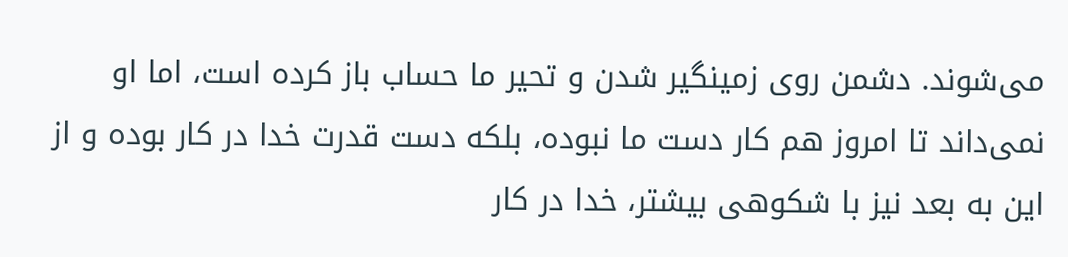می‌شوند. دشمن روی زمینگیر شدن و تحیر ما حساب باز کرده است، اما او نمی‌داند تا امروز هم کار دست ما نبوده، بلکه دست قدرت خدا در کار بوده و از این به بعد نیز با شکوهی بیشتر، خدا در کار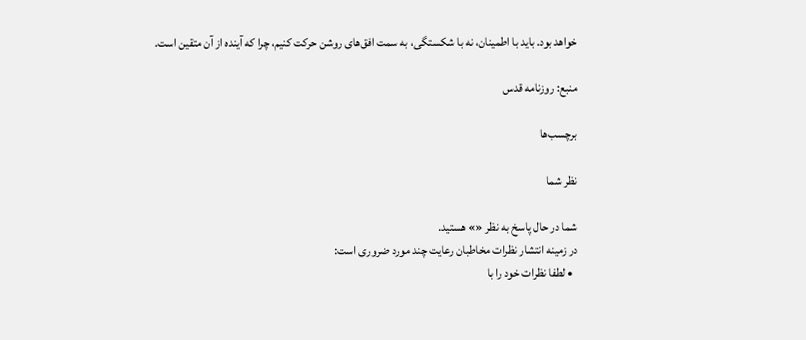خواهد بود. باید با اطمینان، نه با شکستگی، به سمت افق‌های روشن حرکت کنیم، چرا که آینده از آن متقین است.

منبع: روزنامه قدس

برچسب‌ها

نظر شما

شما در حال پاسخ به نظر «» هستید.
در زمینه انتشار نظرات مخاطبان رعایت چند مورد ضروری است:
  • لطفا نظرات خود را با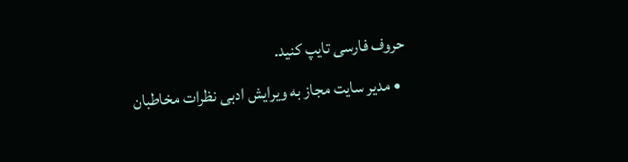حروف فارسی تایپ کنید.
  • مدیر سایت مجاز به ویرایش ادبی نظرات مخاطبان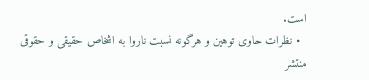است.
  • نظرات حاوی توهین و هرگونه نسبت ناروا به اشخاص حقیقی و حقوقی منتشر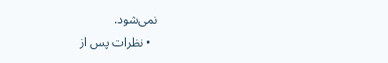نمی‌شود.
  • نظرات پس از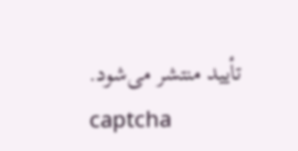تأیید منتشر می‌شود.
captcha